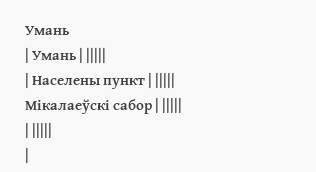Умань
| Умань | |||||
| Населены пункт | |||||
Мікалаеўскі сабор | |||||
| |||||
|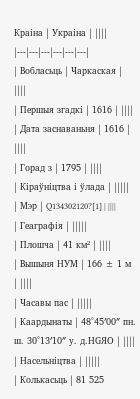Краіна | Украіна | ||||
|---|---|---|---|---|---|
| Вобласьць | Чаркаская | ||||
| Першыя згадкі | 1616 | ||||
| Дата заснаваньня | 1616 | ||||
| Горад з | 1795 | ||||
| Кіраўніцтва і ўлада | |||||
| Мэр | Q134302120?[1] | ||||
| Геаграфія | |||||
| Плошча | 41 км² | ||||
| Вышыня НУМ | 166 ± 1 м | ||||
| Часавы пас | |||||
| Каардынаты | 48°45′00″ пн. ш. 30°13′10″ у. д.HGЯO | ||||
| Насельніцтва | |||||
| Колькасьць | 81 525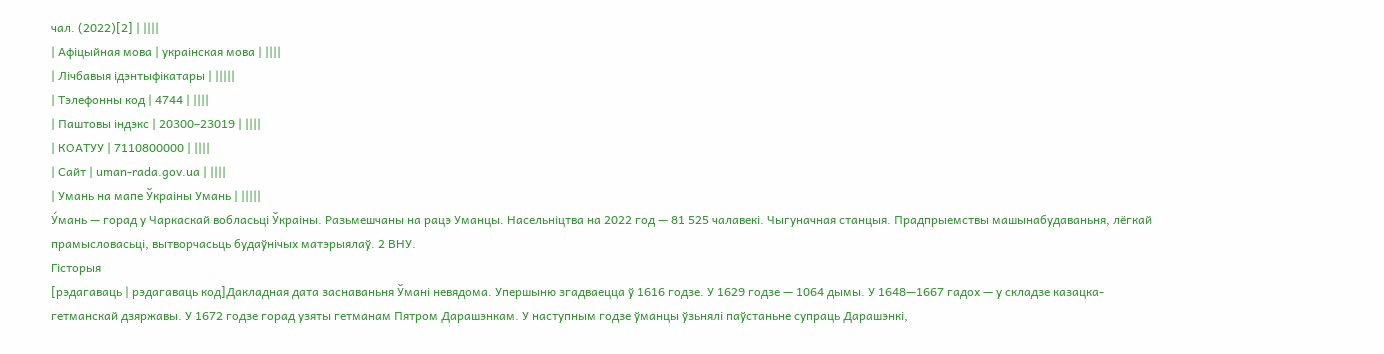чал. (2022)[2] | ||||
| Афіцыйная мова | украінская мова | ||||
| Лічбавыя ідэнтыфікатары | |||||
| Тэлефонны код | 4744 | ||||
| Паштовы індэкс | 20300–23019 | ||||
| КОАТУУ | 7110800000 | ||||
| Сайт | uman-rada.gov.ua | ||||
| Умань на мапе Ўкраіны Умань | |||||
У́мань — горад у Чаркаскай вобласьці Ўкраіны. Разьмешчаны на рацэ Уманцы. Насельніцтва на 2022 год — 81 525 чалавекі. Чыгуначная станцыя. Прадпрыемствы машынабудаваньня, лёгкай прамысловасьці, вытворчасьць будаўнічых матэрыялаў. 2 ВНУ.
Гісторыя
[рэдагаваць | рэдагаваць код]Дакладная дата заснаваньня Ўмані невядома. Упершыню згадваецца ў 1616 годзе. У 1629 годзе — 1064 дымы. У 1648—1667 гадох — у складзе казацка-гетманскай дзяржавы. У 1672 годзе горад узяты гетманам Пятром Дарашэнкам. У наступным годзе ўманцы ўзьнялі паўстаньне супраць Дарашэнкі,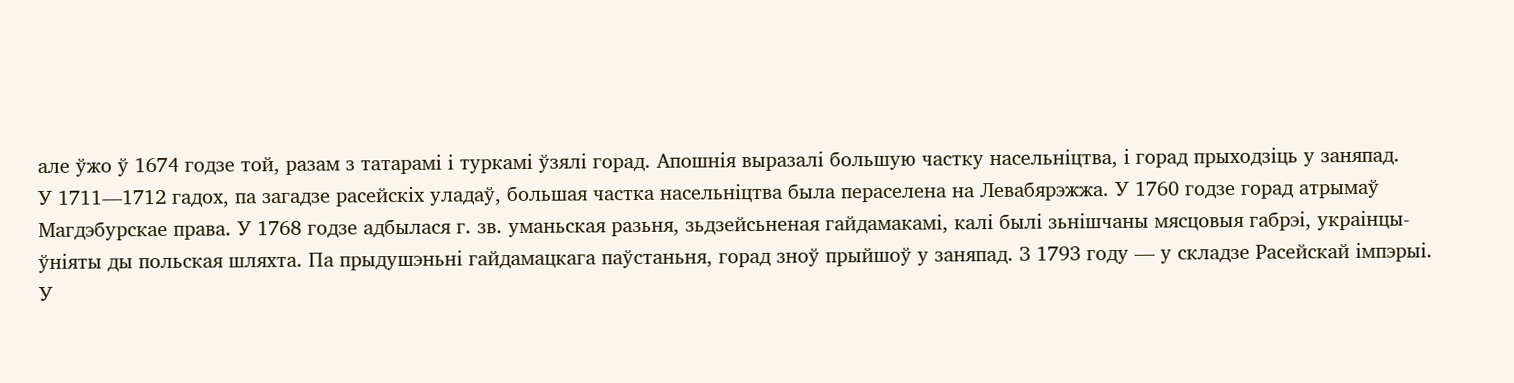але ўжо ў 1674 годзе той, разам з татарамі і туркамі ўзялі горад. Апошнія выразалі большую частку насельніцтва, і горад прыходзіць у заняпад.
У 1711—1712 гадох, па загадзе расейскіх уладаў, большая частка насельніцтва была пераселена на Левабярэжжа. У 1760 годзе горад атрымаў Магдэбурскае права. У 1768 годзе адбылася г. зв. уманьская разьня, зьдзейсьненая гайдамакамі, калі былі зьнішчаны мясцовыя габрэі, украінцы-ўніяты ды польская шляхта. Па прыдушэньні гайдамацкага паўстаньня, горад зноў прыйшоў у заняпад. З 1793 году — у складзе Расейскай імпэрыі.
У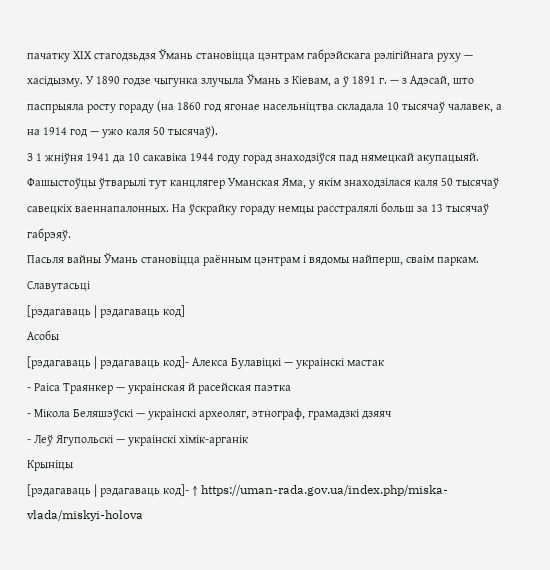пачатку ХІХ стагодзьдзя Ўмань становіцца цэнтрам габрэйскага рэлігійнага руху — хасідызму. У 1890 годзе чыгунка злучыла Ўмань з Кіевам, а ў 1891 г. — з Адэсай, што паспрыяла росту гораду (на 1860 год ягонае насельніцтва складала 10 тысячаў чалавек, а на 1914 год — ужо каля 50 тысячаў).
З 1 жніўня 1941 да 10 сакавіка 1944 году горад знаходзіўся пад нямецкай акупацыяй. Фашыстоўцы ўтварылі тут канцлягер Уманская Яма, у якім знаходзілася каля 50 тысячаў савецкіх ваеннапалонных. На ўскрайку гораду немцы расстралялі больш за 13 тысячаў габрэяў.
Пасьля вайны Ўмань становіцца раённым цэнтрам і вядомы найперш, сваім паркам.
Славутасьці
[рэдагаваць | рэдагаваць код]
Асобы
[рэдагаваць | рэдагаваць код]- Алекса Булавіцкі — украінскі мастак
- Раіса Траянкер — украінская й расейская паэтка
- Мікола Беляшэўскі — украінскі археоляг, этнограф, грамадзкі дзяяч
- Леў Ягупольскі — украінскі хімік-арганік
Крыніцы
[рэдагаваць | рэдагаваць код]- ↑ https://uman-rada.gov.ua/index.php/miska-vlada/miskyi-holova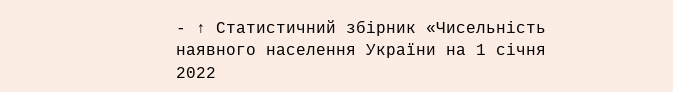- ↑ Статистичний збірник «Чисельність наявного населення України на 1 січня 2022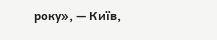року», — Київ,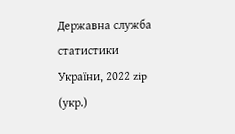Державна служба статистики України, 2022 zip (укр.)